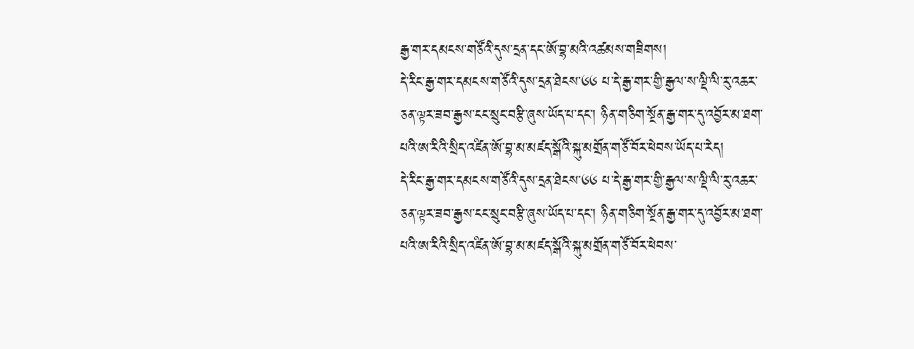རྒྱ་གར་དམངས་གཙོའི་དུས་དྲན་དང་ཨོ་བྷ་མའི་འཚམས་གཟིགས།
དེ་རིང་རྒྱ་གར་དམངས་གཙོའི་དུས་དྲན་ཐེངས་༦༦ པ་དེ་རྒྱ་གར་གྱི་རྒྱལ་ས་ལྡི་ལི་རུ་འཆར་ཅན་ལྟར་ཟབ་རྒྱས་ངང་སྲུང་བརྩི་ཞུས་ཡོད་པ་དང་། ཉིན་གཅིག་སྔོན་རྒྱ་གར་དུ་འབྱོར་མ་ཐག་པའི་ཨ་རིའི་སྲིད་འཛིན་ཨོ་བྷ་མ་མཛད་སྒོའི་སྐུ་མགྲོན་གཙོ་བོར་ཕེབས་ཡོད་པ་རེད།
དེ་རིང་རྒྱ་གར་དམངས་གཙོའི་དུས་དྲན་ཐེངས་༦༦ པ་དེ་རྒྱ་གར་གྱི་རྒྱལ་ས་ལྡི་ལི་རུ་འཆར་ཅན་ལྟར་ཟབ་རྒྱས་ངང་སྲུང་བརྩི་ཞུས་ཡོད་པ་དང་། ཉིན་གཅིག་སྔོན་རྒྱ་གར་དུ་འབྱོར་མ་ཐག་པའི་ཨ་རིའི་སྲིད་འཛིན་ཨོ་བྷ་མ་མཛད་སྒོའི་སྐུ་མགྲོན་གཙོ་བོར་ཕེབས་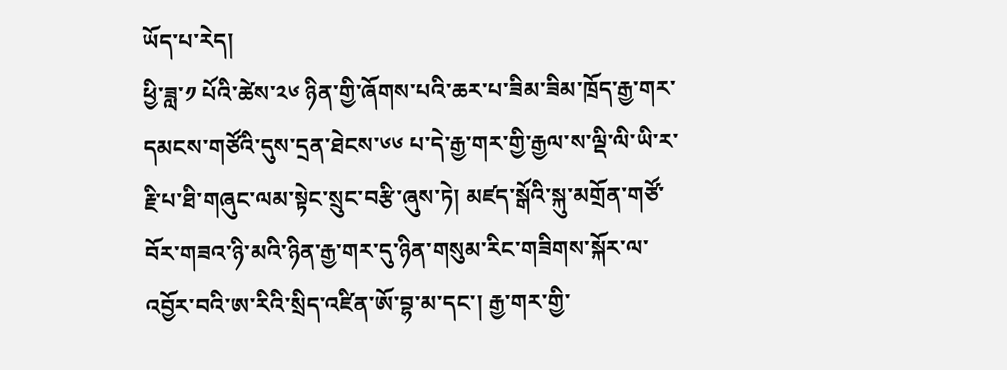ཡོད་པ་རེད།
ཕྱི་ཟླ་༡ པོའི་ཚེས་༢༦ ཉིན་གྱི་ཞོགས་པའི་ཆར་པ་ཟིམ་ཟིམ་ཁྲོད་རྒྱ་གར་དམངས་གཙོའི་དུས་དྲན་ཐེངས་༦༦ པ་དེ་རྒྱ་གར་གྱི་རྒྱལ་ས་ལྡི་ལི་ཡི་ར་རྗི་པ་ཐི་གཞུང་ལམ་སྟེང་སྲུང་བརྩི་ཞུས་ཏེ། མཛད་སྒོའི་སྐུ་མགྲོན་གཙོ་བོར་གཟའ་ཉི་མའི་ཉིན་རྒྱ་གར་དུ་ཉིན་གསུམ་རིང་གཟིགས་སྐོར་ལ་འབྱོར་བའི་ཨ་རིའི་སྲིད་འཛིན་ཨོ་བྷ་མ་དང་། རྒྱ་གར་གྱི་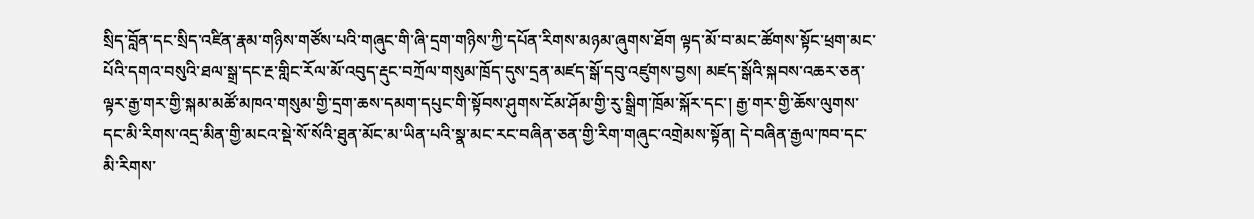སྲིད་བློན་དང་སྲིད་འཛིན་རྣམ་གཉིས་གཙོས་པའི་གཞུང་གི་ཞི་དྲག་གཉིས་ཀྱི་དཔོན་རིགས་མཉམ་ཞུགས་ཐོག ལྟད་མོ་བ་མང་ཚོགས་སྟོང་ཕྲག་མང་པོའི་དགའ་བསུའི་ཐལ་སྒྲ་དང་རྔ་གླིང་རོལ་མོ་འབུད་རྡུང་བཀྲོལ་གསུམ་ཁྲོད་དུས་དྲན་མཛད་སྒོ་དབུ་འཛུགས་བྱས། མཛད་སྒོའི་སྐབས་འཆར་ཅན་ལྟར་རྒྱ་གར་གྱི་སྐམ་མཚོ་མཁའ་གསུམ་གྱི་དྲག་ཆས་དམག་དཔུང་གི་སྟོབས་ཤུགས་ངོམ་ཤོམ་གྱི་རུ་སྒྲིག་ཁྲོམ་སྐོར་དང་། རྒྱ་གར་གྱི་ཆོས་ལུགས་དང་མི་རིགས་འདྲ་མིན་གྱི་མངའ་སྡེ་སོ་སོའི་ཐུན་མོང་མ་ཡིན་པའི་སྣ་མང་རང་བཞིན་ཅན་གྱི་རིག་གཞུང་འགྲེམས་སྟོན། དེ་བཞིན་རྒྱལ་ཁབ་དང་མི་རིགས་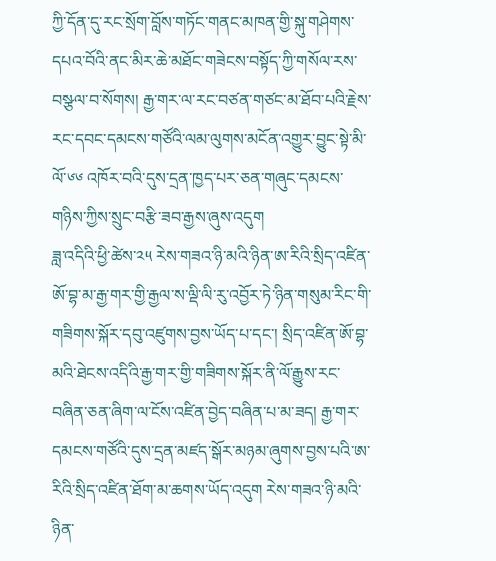ཀྱི་དོན་དུ་རང་སྲོག་བློས་གཏོང་གནང་མཁན་གྱི་སྐུ་གཤེགས་དཔའ་བོའི་ནང་མིར་ཆེ་མཐོང་གཟེངས་བསྟོད་ཀྱི་གསོལ་རས་བསྩལ་བ་སོགས། རྒྱ་གར་ལ་རང་བཙན་གཙང་མ་ཐོབ་པའི་རྗེས་རང་དབང་དམངས་གཙོའི་ལམ་ལུགས་མངོན་འགྱུར་བྱུང་སྟེ་མི་ལོ་༦༦ འཁོར་བའི་དུས་དྲན་ཁྱད་པར་ཅན་གཞུང་དམངས་གཉིས་ཀྱིས་སྲུང་བརྩི་ཟབ་རྒྱས་ཞུས་འདུག
ཟླ་འདིའི་ཕྱི་ཚེས་༢༥ རེས་གཟའ་ཉི་མའི་ཉིན་ཨ་རིའི་སྲིད་འཛིན་ཨོ་བྷ་མ་རྒྱ་གར་གྱི་རྒྱལ་ས་ལྡི་ལི་རུ་འབྱོར་ཏེ་ཉིན་གསུམ་རིང་གི་གཟིགས་སྐོར་དབུ་འཛུགས་བྱས་ཡོད་པ་དང་། སྲིད་འཛིན་ཨོ་བྷ་མའི་ཐེངས་འདིའི་རྒྱ་གར་གྱི་གཟིགས་སྐོར་ནི་ལོ་རྒྱུས་རང་བཞིན་ཅན་ཞིག་ལ་ངོས་འཛིན་བྱེད་བཞིན་པ་མ་ཟད། རྒྱ་གར་དམངས་གཙོའི་དུས་དྲན་མཛད་སྒོར་མཉམ་ཞུགས་བྱས་པའི་ཨ་རིའི་སྲིད་འཛིན་ཐོག་མ་ཆགས་ཡོད་འདུག རེས་གཟའ་ཉི་མའི་ཉིན་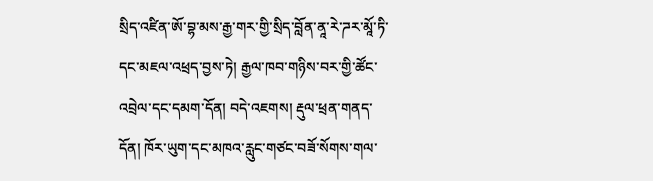སྲིད་འཛིན་ཨོ་བྷ་མས་རྒྱ་གར་གྱི་སྲིད་བློན་ནཱ་རེ་ཌར་མཱོ་ཏི་དང་མཇལ་འཕྲད་བྱས་ཏེ། རྒྱལ་ཁབ་གཉིས་བར་གྱི་ཚོང་འབྲེལ་དང་དམག་དོན། བདེ་འཇགས། རྡུལ་ཕྲན་གནད་དོན། ཁོར་ཡུག་དང་མཁའ་རླུང་གཙང་བཟོ་སོགས་གལ་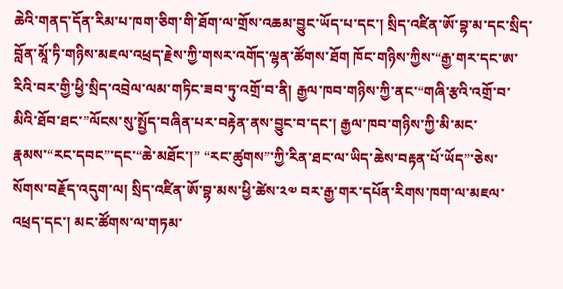ཆེའི་གནད་དོན་རིམ་པ་ཁག་ཅིག་གི་ཐོག་ལ་གྲོས་འཆམ་བྱུང་ཡོད་པ་དང་། སྲིད་འཛིན་ཨོ་བྷ་མ་དང་སྲིད་བློན་མཱོ་ཏི་གཉིས་མཇལ་འཕྲད་རྗེས་ཀྱི་གསར་འགོད་ལྷན་ཚོགས་ཐོག ཁོང་གཉིས་ཀྱིས་“རྒྱ་གར་དང་ཨ་རིའི་བར་གྱི་ཕྱི་སྲིད་འབྲེལ་ལམ་གཏིང་ཟབ་ཏུ་འགྲོ་བ་ནི། རྒྱལ་ཁབ་གཉིས་ཀྱི་ནང་“གཞི་རྩའི་འགྲོ་བ་མིའི་ཐོབ་ཐང་”ལོངས་སུ་སྤྱོད་བཞིན་པར་བརྟེན་ནས་བྱུང་བ་དང་། རྒྱལ་ཁབ་གཉིས་ཀྱི་མི་མང་རྣམས་“རང་དབང”་དང་“ཆེ་མཐོང་།” “རང་ཚུགས”་ཀྱི་རིན་ཐང་ལ་ཡིད་ཆེས་བརྟན་པོ་ཡོད”་ཅེས་སོགས་བརྗོད་འདུག་ལ། སྲིད་འཛིན་ཨོ་བྷ་མས་ཕྱི་ཚེས་༢༧ བར་རྒྱ་གར་དཔོན་རིགས་ཁག་ལ་མཇལ་འཕྲད་དང་། མང་ཚོགས་ལ་གཏམ་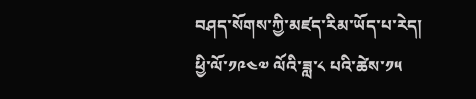བཤད་སོགས་ཀྱི་མཛད་རིམ་ཡོད་པ་རེད།
ཕྱི་ལོ་༡༩༤༧ ལོའི་ཟླ་༨ པའི་ཚེས་༡༥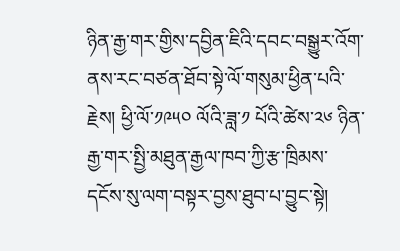ཉིན་རྒྱ་གར་གྱིས་དབྱིན་ཇིའི་དབང་བསྒྱུར་འོག་ནས་རང་བཙན་ཐོབ་སྟེ་ལོ་གསུམ་ཕྱིན་པའི་རྗེས། ཕྱི་ལོ་༡༩༥༠ ལོའི་ཟླ་༡ པོའི་ཚེས་༢༦ ཉིན་རྒྱ་གར་སྤྱི་མཐུན་རྒྱལ་ཁབ་ཀྱི་རྩ་ཁྲིམས་དངོས་སུ་ལག་བསྟར་བྱས་ཐུབ་པ་བྱུང་སྟེ།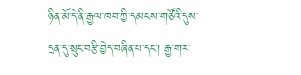ཉིན་མོ་དེ་ནི་རྒྱལ་ཁབ་ཀྱི་དམངས་གཙོའི་དུས་དྲན་དུ་སྲུང་བརྩི་བྱེད་བཞིན་པ་དང་། རྒྱ་གར་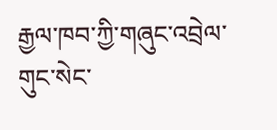རྒྱལ་ཁབ་ཀྱི་གཞུང་འབྲེལ་གུང་སེང་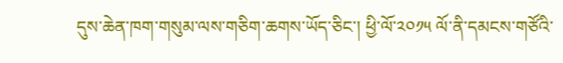དུས་ཆེན་ཁག་གསུམ་ལས་གཅིག་ཆགས་ཡོད་ཅིང་། ཕྱི་ལོ་༢༠༡༥ ལོ་ནི་དམངས་གཙོའི་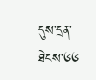དུས་དྲན་ཐེངས་༦༦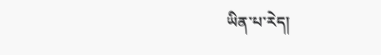ཡིན་པ་རེད།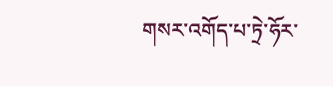གསར་འགོད་པ་ཏྲེ་ཧོར་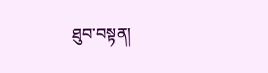ཐུབ་བསྟན།